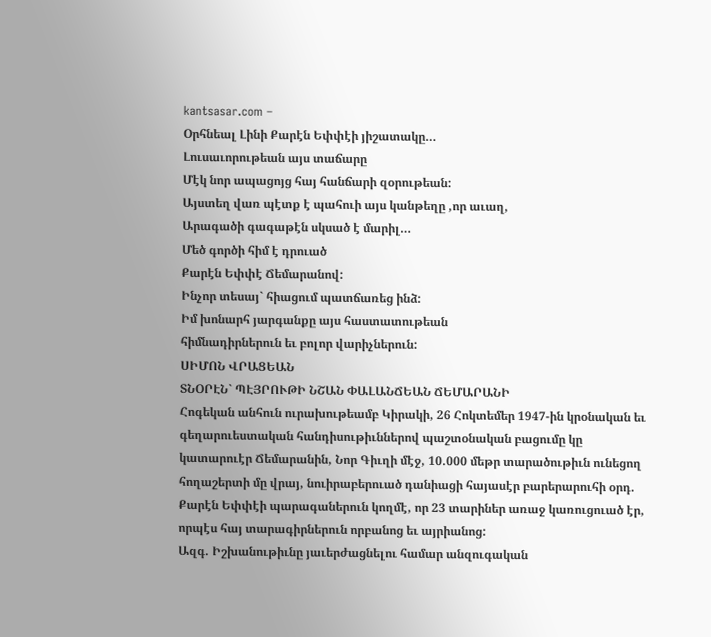kantsasar.com –
Օրհնեալ Լինի Քարէն Եփփէի յիշատակը…
Լուսաւորութեան այս տաճարը
Մէկ նոր ապացոյց հայ հանճարի զօրութեան:
Այստեղ վառ պէտք է պահուի այս կանթեղը ,որ աւաղ,
Արագածի գագաթէն սկսած է մարիլ…
Մեծ գործի հիմ է դրուած
Քարէն Եփփէ Ճեմարանով:
Ինչոր տեսայ` հիացում պատճառեց ինձ:
Իմ խոնարհ յարգանքը այս հաստատութեան
հիմնադիրներուն եւ բոլոր վարիչներուն:
ՍԻՄՈՆ ՎՐԱՑԵԱՆ
ՏՆՕՐԷՆ` ՊԷՅՐՈՒԹԻ ՆՇԱՆ ՓԱԼԱՆՃԵԱՆ ՃԵՄԱՐԱՆԻ
Հոգեկան անհուն ուրախութեամբ Կիրակի, 26 Հոկտեմեր 1947-ին կրօնական եւ գեղարուեստական հանդիսութիւններով պաշտօնական բացումը կը կատարուէր Ճեմարանին, Նոր Գիւղի մէջ, 10.000 մեթր տարածութիւն ունեցող հողաշերտի մը վրայ, նուիրաբերուած դանիացի հայասէր բարերարուհի օրդ. Քարէն Եփփէի պարագաներուն կողմէ, որ 23 տարիներ առաջ կառուցուած էր, որպէս հայ տարագիրներուն որբանոց եւ այրիանոց:
Ազգ. Իշխանութիւնը յաւերժացնելու համար անզուգական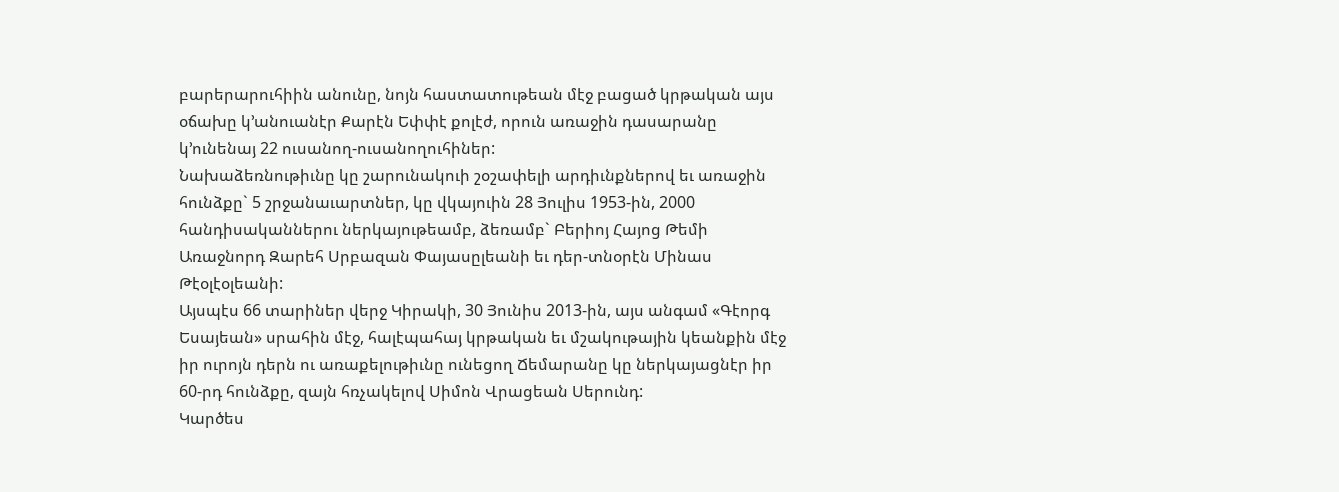բարերարուհիին անունը, նոյն հաստատութեան մէջ բացած կրթական այս օճախը կ’անուանէր Քարէն Եփփէ քոլէժ, որուն առաջին դասարանը կ’ունենայ 22 ուսանող-ուսանողուհիներ:
Նախաձեռնութիւնը կը շարունակուի շօշափելի արդիւնքներով եւ առաջին հունձքը` 5 շրջանաւարտներ, կը վկայուին 28 Յուլիս 1953-ին, 2000 հանդիսականներու ներկայութեամբ, ձեռամբ` Բերիոյ Հայոց Թեմի Առաջնորդ Զարեհ Սրբազան Փայասըլեանի եւ դեր-տնօրէն Մինաս Թէօլէօլեանի:
Այսպէս 66 տարիներ վերջ Կիրակի, 30 Յունիս 2013-ին, այս անգամ «Գէորգ Եսայեան» սրահին մէջ, հալէպահայ կրթական եւ մշակութային կեանքին մէջ իր ուրոյն դերն ու առաքելութիւնը ունեցող Ճեմարանը կը ներկայացնէր իր 60-րդ հունձքը, զայն հռչակելով Սիմոն Վրացեան Սերունդ:
Կարծես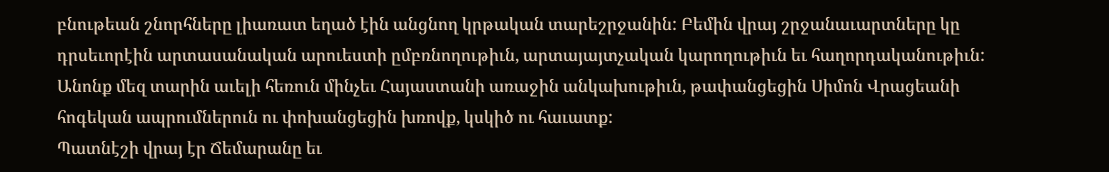բնութեան շնորհները լիառատ եղած էին անցնող կրթական տարեշրջանին: Բեմին վրայ շրջանաւարտները կը դրսեւորէին արտասանական արուեստի ըմբռնողութիւն, արտայայտչական կարողութիւն եւ հաղորդականութիւն:
Անոնք մեզ տարին աւելի հեռուն մինչեւ Հայաստանի առաջին անկախութիւն, թափանցեցին Սիմոն Վրացեանի հոգեկան ապրումներուն ու փոխանցեցին խռովք, կսկիծ ու հաւատք:
Պատնէշի վրայ էր Ճեմարանը եւ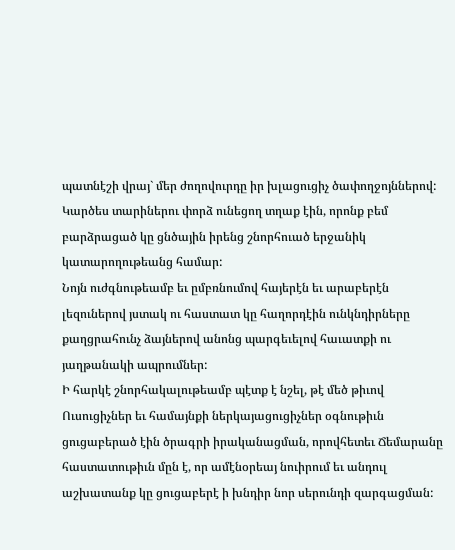պատնէշի վրայ` մեր ժողովուրդը իր խլացուցիչ ծափողջոյններով: Կարծես տարիներու փորձ ունեցող տղաք էին, որոնք բեմ բարձրացած կը ցնծային իրենց շնորհուած երջանիկ կատարողութեանց համար:
Նոյն ուժգնութեամբ եւ ըմբռնումով հայերէն եւ արաբերէն լեզուներով յստակ ու հաստատ կը հաղորդէին ունկնդիրները քաղցրահունչ ձայներով անոնց պարգեւելով հաւատքի ու յաղթանակի ապրումներ:
Ի հարկէ շնորհակալութեամբ պէտք է նշել, թէ մեծ թիւով Ուսուցիչներ եւ համայնքի ներկայացուցիչներ օգնութիւն ցուցաբերած էին ծրագրի իրականացման, որովհետեւ Ճեմարանը հաստատութիւն մըն է, որ ամէնօրեայ նուիրում եւ անդուլ աշխատանք կը ցուցաբերէ ի խնդիր նոր սերունդի զարգացման: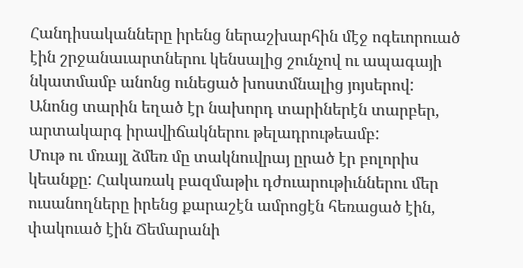Հանդիսականները իրենց ներաշխարհին մէջ ոգեւորուած էին շրջանաւարտներու կենսալից շունչով ու ապագայի նկատմամբ անոնց ունեցած խոստմնալից յոյսերով:
Անոնց տարին եղած էր նախորդ տարիներէն տարբեր, արտակարգ իրավիճակներու թելադրութեամբ:
Մութ ու մռայլ ձմեռ մը տակնուվրայ ըրած էր բոլորիս կեանքը: Հակառակ բազմաթիւ դժուարութիւններու մեր ուսանողները իրենց քարաշէն ամրոցէն հեռացած էին, փակուած էին Ճեմարանի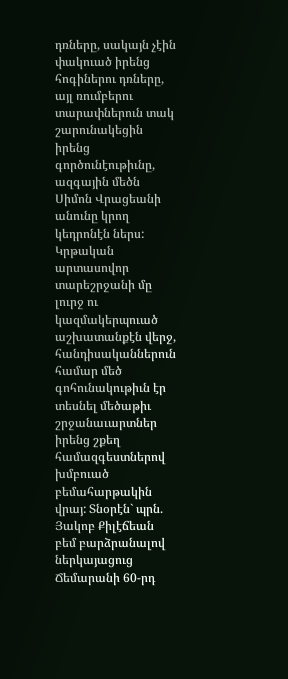դռները, սակայն չէին փակուած իրենց հոգիներու դռները, այլ ռումբերու տարափներուն տակ շարունակեցին իրենց գործունէութիւնը, ազգային մեծն Սիմոն Վրացեանի անունը կրող կեդրոնէն ներս:
Կրթական արտասովոր տարեշրջանի մը լուրջ ու կազմակերպուած աշխատանքէն վերջ, հանդիսականներուն համար մեծ գոհունակութիւն էր տեսնել մեծաթիւ շրջանաւարտներ իրենց շքեղ համազգեստներով խմբուած բեմահարթակին վրայ: Տնօրէն` պրն. Յակոբ Քիլէճեան բեմ բարձրանալով ներկայացուց Ճեմարանի 60-րդ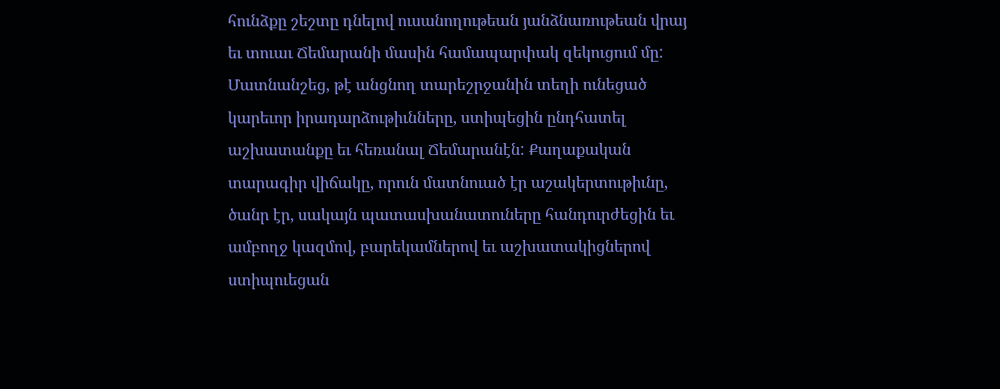հունձքը շեշտը դնելով ուսանողութեան յանձնառութեան վրայ եւ տուաւ Ճեմարանի մասին համապարփակ զեկուցում մը: Մատնանշեց, թէ անցնող տարեշրջանին տեղի ունեցած կարեւոր իրադարձութիւնները, ստիպեցին ընդհատել աշխատանքը եւ հեռանալ Ճեմարանէն: Քաղաքական տարագիր վիճակը, որուն մատնուած էր աշակերտութիւնը, ծանր էր, սակայն պատասխանատուները հանդուրժեցին եւ ամբողջ կազմով, բարեկամներով եւ աշխատակիցներով ստիպուեցան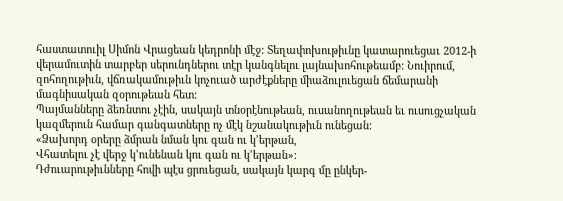հաստատուիլ Սիմոն Վրացեան կեդրոնի մէջ: Տեղափոխութիւնը կատարուեցաւ 2012-ի վերամուտին տարբեր սերունդներու տէր կանգնելու լայնախոհութեամբ: Նուիրում, զոհողութիւն, վճռակամութիւն կոչուած արժէքները միաձուլուեցան ճեմարանի մագնիսական զօրութեան հետ:
Պայմանները ձեռնտու չէին, սակայն տնօրէնութեան, ուսանողութեան եւ ուսուցչական կազմերուն համար գանգատները ոչ մէկ նշանակութիւն ունեցան:
«Ձախորդ օրերը ձմրան նման կու գան ու կ’երթան,
Վհատելու չէ վերջ կ’ունենան կու գան ու կ’երթան»:
Դժուարութիւնները հովի պէս ցրուեցան, սակայն կարգ մը ընկեր-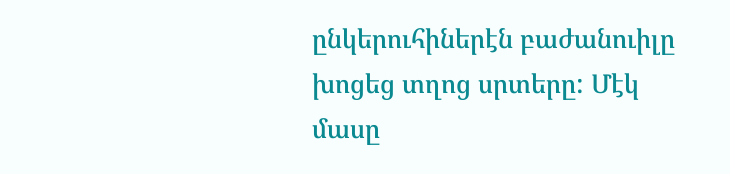ընկերուհիներէն բաժանուիլը խոցեց տղոց սրտերը: Մէկ մասը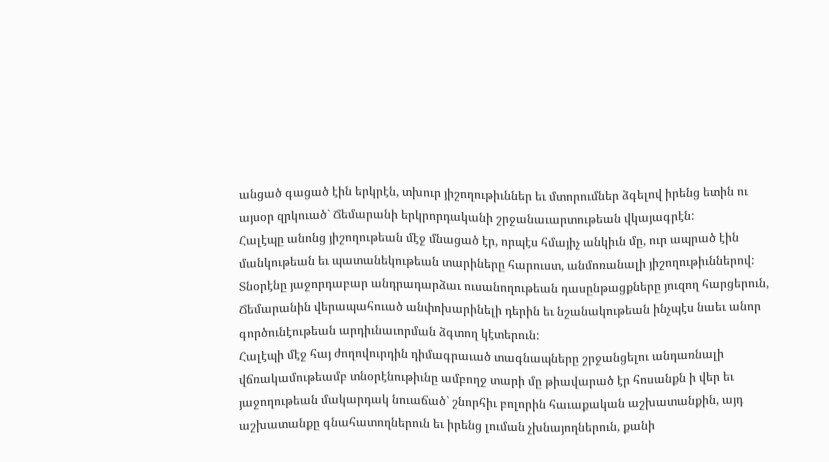անցած գացած էին երկրէն, տխուր յիշողութիւններ եւ մտորումներ ձգելով իրենց ետին ու այսօր զրկուած` Ճեմարանի երկրորդականի շրջանաւարտութեան վկայագրէն:
Հալէպը անոնց յիշողութեան մէջ մնացած էր, որպէս հմայիչ անկիւն մը, ուր ապրած էին մանկութեան եւ պատանեկութեան տարիները հարուստ, անմոռանալի յիշողութիւններով:
Տնօրէնը յաջորդաբար անդրադարձաւ ուսանողութեան դասընթացքները յուզող հարցերուն, Ճեմարանին վերապահուած անփոխարինելի դերին եւ նշանակութեան ինչպէս նաեւ անոր գործունէութեան արդիւնաւորման ձգտող կէտերուն:
Հալէպի մէջ հայ ժողովուրդին դիմագրաւած տագնապները շրջանցելու անդառնալի վճռակամութեամբ տնօրէնութիւնը ամբողջ տարի մը թիավարած էր հոսանքն ի վեր եւ յաջողութեան մակարդակ նուաճած` շնորհիւ բոլորին հաւաքական աշխատանքին, այդ աշխատանքը գնահատողներուն եւ իրենց լուման չխնայողներուն, քանի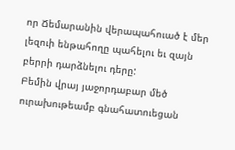որ Ճեմարանին վերապահուած է մեր լեզուի ենթահողը պահելու եւ զայն բերրի դարձնելու դերը:
Բեմին վրայ յաջորդաբար մեծ ուրախութեամբ գնահատուեցան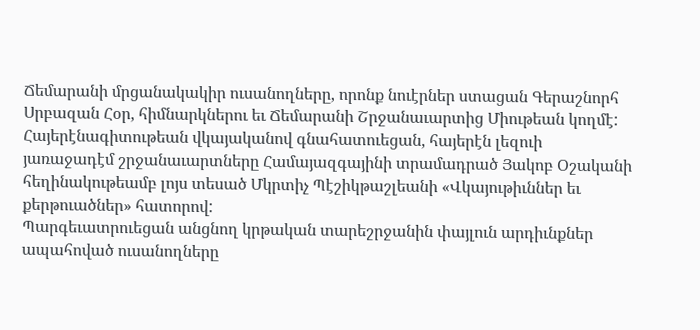Ճեմարանի մրցանակակիր ուսանողները, որոնք նուէրներ ստացան Գերաշնորհ Սրբազան Հօր, հիմնարկներու եւ Ճեմարանի Շրջանաւարտից Միութեան կողմէ:
Հայերէնագիտութեան վկայականով գնահատուեցան, հայերէն լեզուի յառաջադէմ շրջանաւարտները Համայազգայինի տրամադրած Յակոբ Օշականի հեղինակութեամբ լոյս տեսած Մկրտիչ Պէշիկթաշլեանի «Վկայութիւններ եւ քերթուածներ» հատորով:
Պարգեւատրուեցան անցնող կրթական տարեշրջանին փայլուն արդիւնքներ ապահոված ուսանողները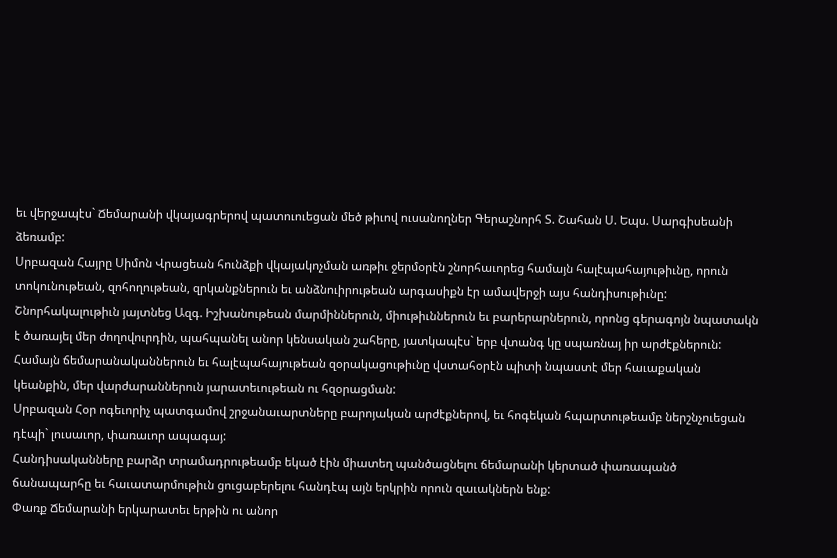եւ վերջապէս` Ճեմարանի վկայագրերով պատուուեցան մեծ թիւով ուսանողներ Գերաշնորհ Տ. Շահան Ս. Եպս. Սարգիսեանի ձեռամբ:
Սրբազան Հայրը Սիմոն Վրացեան հունձքի վկայակոչման առթիւ ջերմօրէն շնորհաւորեց համայն հալէպահայութիւնը, որուն տոկունութեան, զոհողութեան, զրկանքներուն եւ անձնուիրութեան արգասիքն էր ամավերջի այս հանդիսութիւնը:
Շնորհակալութիւն յայտնեց Ազգ. Իշխանութեան մարմիններուն, միութիւններուն եւ բարերարներուն, որոնց գերագոյն նպատակն է ծառայել մեր ժողովուրդին, պահպանել անոր կենսական շահերը, յատկապէս` երբ վտանգ կը սպառնայ իր արժէքներուն:
Համայն ճեմարանականներուն եւ հալէպահայութեան զօրակացութիւնը վստահօրէն պիտի նպաստէ մեր հաւաքական կեանքին, մեր վարժարաններուն յարատեւութեան ու հզօրացման:
Սրբազան Հօր ոգեւորիչ պատգամով շրջանաւարտները բարոյական արժէքներով, եւ հոգեկան հպարտութեամբ ներշնչուեցան դէպի` լուսաւոր, փառաւոր ապագայ:
Հանդիսականները բարձր տրամադրութեամբ եկած էին միատեղ պանծացնելու ճեմարանի կերտած փառապանծ ճանապարհը եւ հաւատարմութիւն ցուցաբերելու հանդէպ այն երկրին որուն զաւակներն ենք:
Փառք Ճեմարանի երկարատեւ երթին ու անոր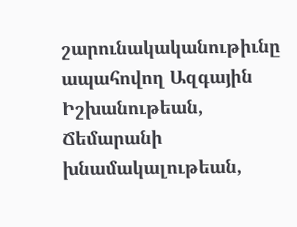շարունակականութիւնը ապահովող Ազգային Իշխանութեան, Ճեմարանի խնամակալութեան,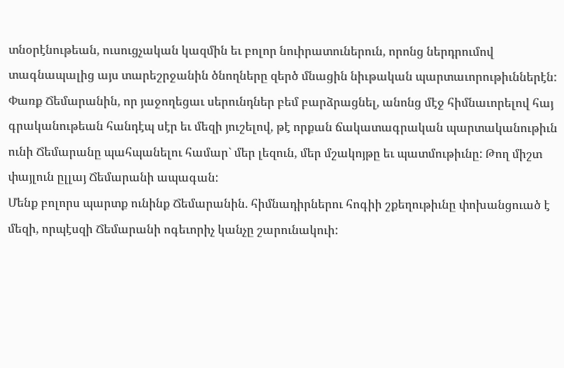տնօրէնութեան, ուսուցչական կազմին եւ բոլոր նուիրատուներուն, որոնց ներդրումով տագնապալից այս տարեշրջանին ծնողները զերծ մնացին նիւթական պարտաւորութիւններէն:
Փառք Ճեմարանին, որ յաջողեցաւ սերունդներ բեմ բարձրացնել, անոնց մէջ հիմնաւորելով հայ գրականութեան հանդէպ սէր եւ մեզի յուշելով, թէ որքան ճակատագրական պարտականութիւն ունի Ճեմարանը պահպանելու համար` մեր լեզուն, մեր մշակոյթը եւ պատմութիւնը: Թող միշտ փայլուն ըլլայ Ճեմարանի ապագան:
Մենք բոլորս պարտք ունինք Ճեմարանին. հիմնադիրներու հոգիի շքեղութիւնը փոխանցուած է մեզի, որպէսզի Ճեմարանի ոգեւորիչ կանչը շարունակուի: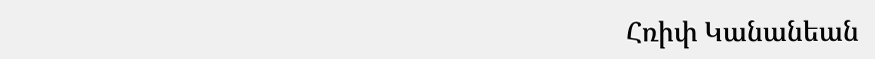Հռիփ Կանանեան